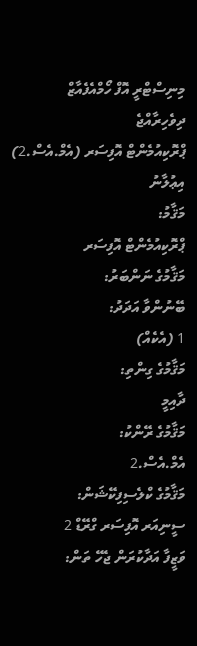މިނިސްޓްރީ އޮފް ހޯމްއެފެއާޒް
ދިވެހިރާއްޖެ
ޕްރޮކިއުމެންޓް އޮފިސަރ (އެމް.އެސް.2)
އިޢުލާނު
މަޤާމު:
ޕްރޮކިއުމެންޓް އޮފިސަރ
މަޤާމުގެ ނަންބަރު:
ބޭނުންވާ އަދަދު:
1 (އެކެއް)
މަޤާމުގެ ގިންތި:
ދާއިމީ
މަޤާމުގެ ރޭންކު:
އެމް.އެސް.2
މަޤާމުގެ ކްލެސިފިކޭޝަން:
ސީނިއަރ އޮފިސަރ ގްރޭޑް 2
ވަޒީފާ އަދާކުރަން ޖެހޭ ތަން: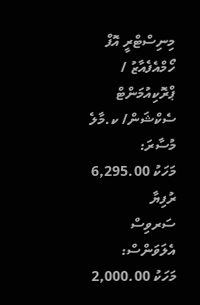މިނިސްޓްރީ އޮފް ހޯމްއެފެއާޒު / ޕްރޮކިއުމަންޓް ސެކްޝަން/ ކ.މާލެ
މުސާރަ:
މަހަކު 6,295.00 ރުފިޔާ
ސަރވިސް އެލަވަންސް:
މަހަކު 2,000.00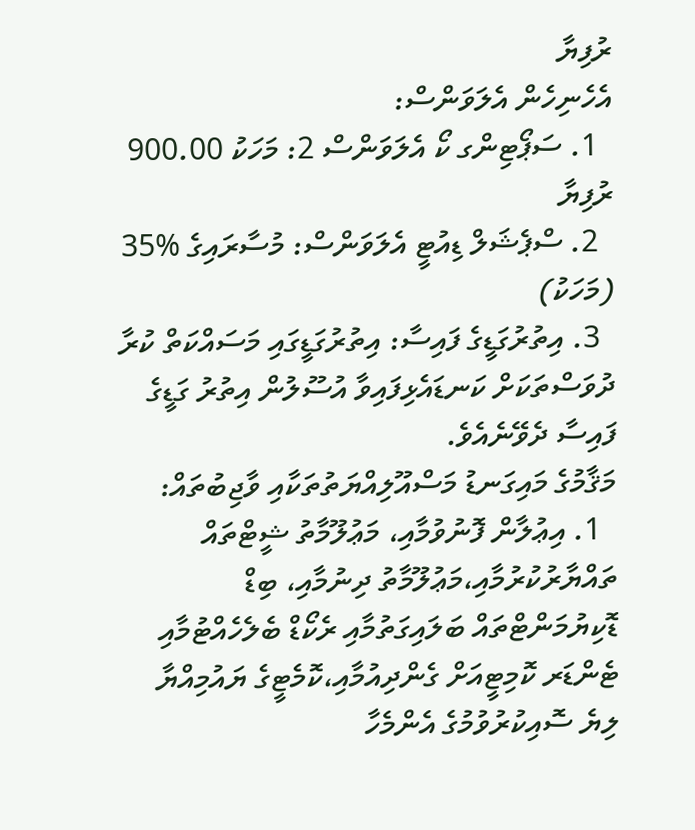ރުފިޔާ
އެހެނިހެން އެލަވަންސް:
  1. ސަޕޯޓިންގ ކޯ އެލަވަންސް 2: މަހަކު 900.00 ރުފިޔާ
  2. ސްޕެޝަލް ޑިއުޓީ އެލަވަންސް: މުސާރައިގެ %35 (މަހަކު)
  3. އިތުރުގަޑީގެ ފައިސާ: އިތުރުގަޑީގައި މަސައްކަތް ކުރާ ދުވަސްތަކަށް ކަނޑައެޅިފައިވާ އުސޫލުން އިތުރު ގަޑީގެ ފައިސާ ދެވޭނެއެވެ.
މަޤާމުގެ މައިގަނޑު މަސްއޫލިއްޔަތުތަކާއި ވާޖިބުތައް:
  1. އިޢުލާން ފޮނުވުމާއި، މަޢުލޫމާތު ޝީޓްތައް ތައްޔާރުކުރުމާއި،މަޢުލޫމާތު ދިނުމާއި، ބިޑް ޑޮކިޔުމަންޓްތައް ބަލައިގަތުމާއި ރެކޯޑް ބެލެހެއްޓުމާއި ޓެންޑަރ ކޮމިޓީއަށް ގެންދިއުމާއި،ކޮމެޓީގެ ޔައުމިއްޔާ ލިޔެ ސޮއިކުރުވުމުގެ އެންމެހާ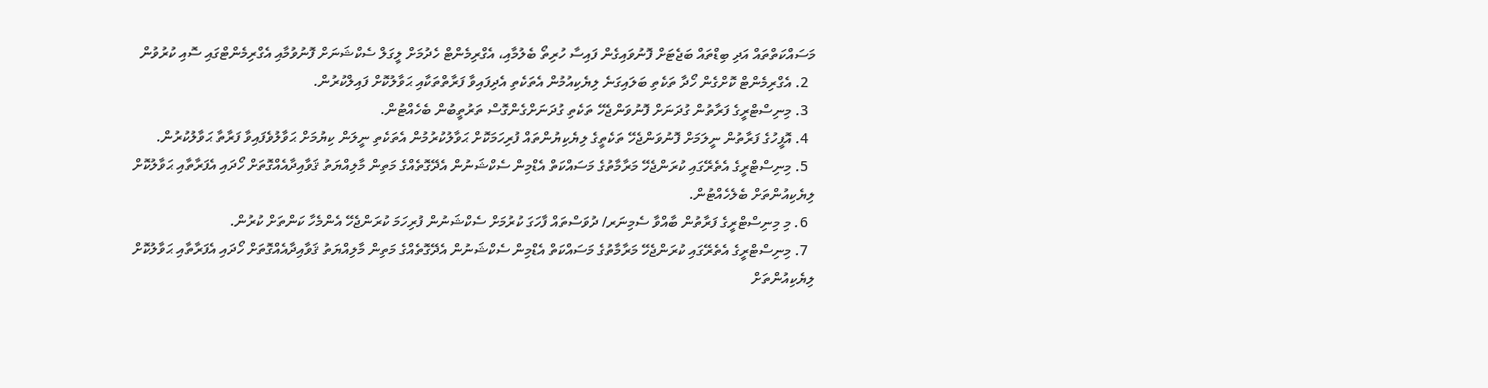މަސައްކަތްތައް އަދި ބިޑްތައް ބަޖެޓަށް ފޮނުވައިގެން ފައިސާ ހުރިތޯ ބެލުމާއި، އެގްރިމެންޓް ހެދުމަށް ލީގަލް ސެކްޝަނަށް ފޮނުވުމާއި އެގްރިމެންޓްގައި ސޮއި ކުރުވުން
  2. އެގްރިމެންޓް ކޮށްގެން ހޯދާ ތަކެތި ބަލައިގަނެ ލިޔެކިއުމުން އެތަކެތި އެދިފައިވާ ފަރާތްތަކާއި ޙަވާލުކޮށް ފައިލްކުރުން.
  3. މިނިސްޓްރީގެ ފަރާތުން ގުދަނަށް ފޮނުވަންޖެހޭ ތަކެތި ގުދަނަށްގެންގޮސް ތަރުތީބުން ބެހެއްޓުން.
  4. އޮފީހުގެ ފަރާތުން ނީލަމަށް ފޮނުވަންޖެހޭ ތަކެތީގެ ލިޔެކިޔުންތައް ފުރިހަމަކޮށް ޙަވާލުކުރުމުން އެތަކެތި ނީލަން ކިޔުމަށް ޙަވާލުވެފައިވާ ފަރާތާ ޙަވާލުކުރުން.
  5. މިނިސްޓްރީގެ އެތެރޭގައި ކުރަންޖެހޭ މަރާމާތުގެ މަސައްކަތް އެޑްމިން ސެކްޝަނުން އެދޭގޮތެއްގެ މަތިން މާލިއްޔަތު ޤަވާއިދާއެއްގޮތަށް ހޯދައި އެފަރާތާއި ޙަވާލުކޮށް ލިޔެކިއުންތަށް ބެލެހެއްޓުން.
  6. މި މިނިސްޓްރީގެ ފަރާތުން ބާއްވާ ސެމިނަރ/ ދުވަސްތައް ފާހަގަ ކުރުމަށް ސެކްޝަނުން ފުރިހަމަ ކުރަންޖެހޭ އެންމެހާ ކަންތަށް ކުރުން.
  7. މިނިސްޓްރީގެ އެތެރޭގައި ކުރަންޖެހޭ މަރާމާތުގެ މަސައްކަތް އެޑްމިން ސެކްޝަނުން އެދޭގޮތެއްގެ މަތިން މާލިއްޔަތު ޤަވާއިދާއެއްގޮތަށް ހޯދައި އެފަރާތާއި ޙަވާލުކޮށް ލިޔެކިއުންތަށް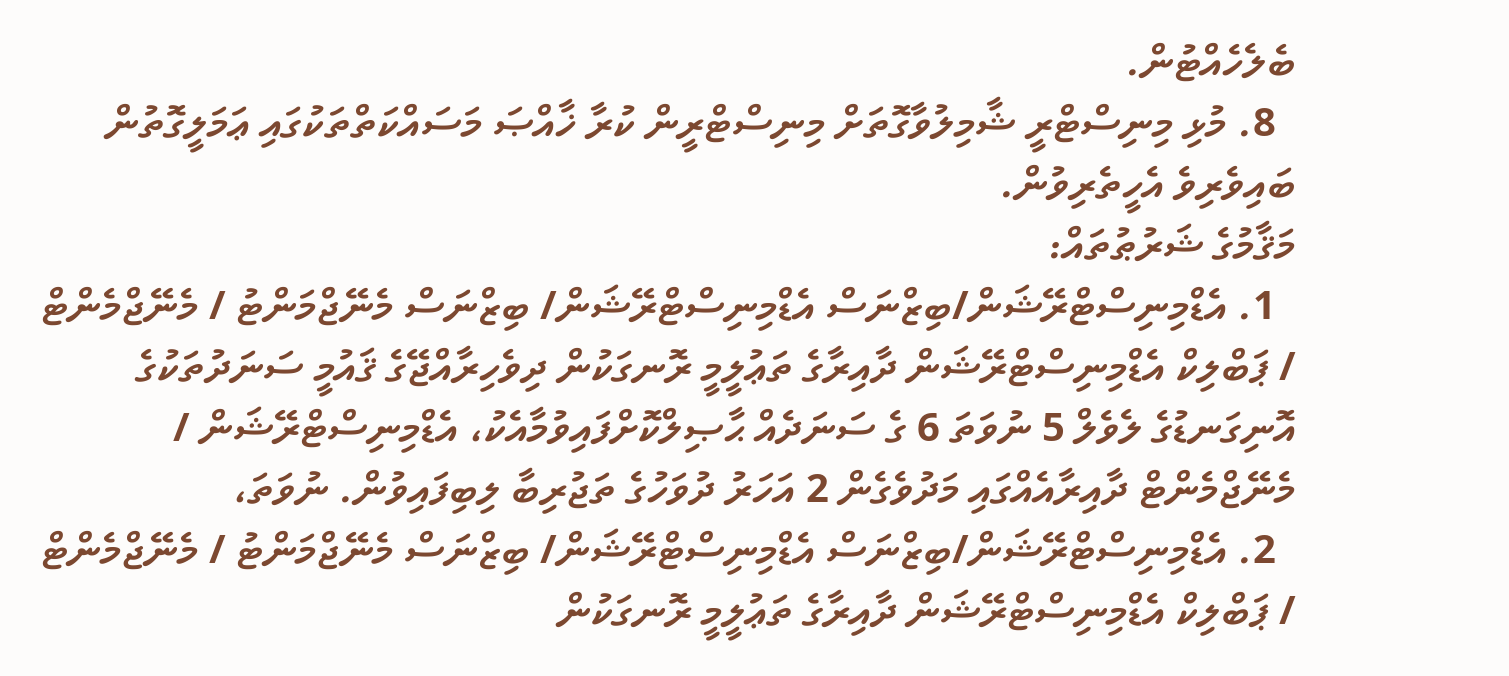ބެލެހެއްޓުން.
  8. މުޅި މިނިސްޓްރީ ޝާމިލުވާގޮތަށް މިނިސްޓްރީން ކުރާ ޚާއްޞަ މަސައްކަތްތަކުގައި ޢަމަލީގޮތުން ބައިވެރިވެ އެހީތެރިވުން.
މަޤާމުގެ ޝަރުޠުތައް:
  1. އެޑްމިނިސްޓްރޭޝަން/ބިޒްނަސް އެޑްމިނިސްޓްރޭޝަން/ ބިޒްނަސް މެނޭޖްމަންޓު / މެނޭޖްމެންޓް / ޕަބްލިކް އެޑްމިނިސްޓްރޭޝަން ދާއިރާގެ ތަޢުލީމީ ރޮނގަކުން ދިވެހިރާއްޖޭގެ ޤައުމީ ސަނަދުތަކުގެ އޮނިގަނޑުގެ ލެވެލް 5 ނުވަތަ 6 ގެ ސަނަދެއް ޙާޞިލްކޮށްފައިވުމާއެކު، އެޑްމިނިސްޓްރޭޝަން / މެނޭޖްމެންޓް ދާއިރާއެއްގައި މަދުވެގެން 2 އަހަރު ދުވަހުގެ ތަޖުރިބާ ލިބިފައިވުން. ނުވަތަ،
  2. އެޑްމިނިސްޓްރޭޝަން/ބިޒްނަސް އެޑްމިނިސްޓްރޭޝަން/ ބިޒްނަސް މެނޭޖްމަންޓު / މެނޭޖްމެންޓް / ޕަބްލިކް އެޑްމިނިސްޓްރޭޝަން ދާއިރާގެ ތަޢުލީމީ ރޮނގަކުން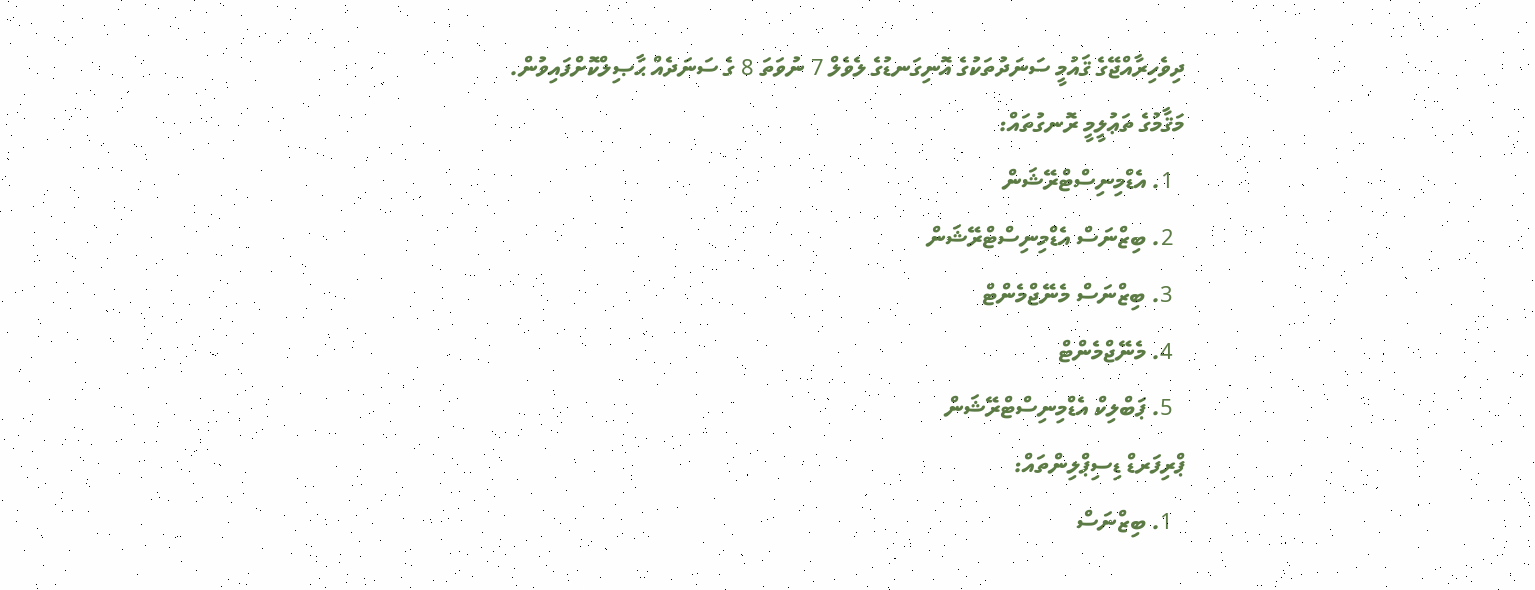ދިވެހިރާއްޖޭގެ ޤައުމީ ސަނަދުތަކުގެ އޮނިގަނޑުގެ ލެވެލް 7 ނުވަތަ 8 ގެ ސަނަދެއް ޙާޞިލްކޮށްފައިވުން.
މަޤާމުގެ ތަޢުލީމީ ރޮނގުތައް:
  1. އެޑްމިނިސްޓްރޭޝަން
  2. ބިޒްނަސް އެޑްމިނިސްޓްރޭޝަން
  3. ބިޒްނަސް މެނޭޖްމެންޓް
  4. މެނޭޖްމެންޓް
  5. ޕަބްލިކް އެޑްމިނިސްޓްރޭޝަން
ޕްރިފަރޑް ޑިސިޕްލިންތައް:
  1. ބިޒްނަސް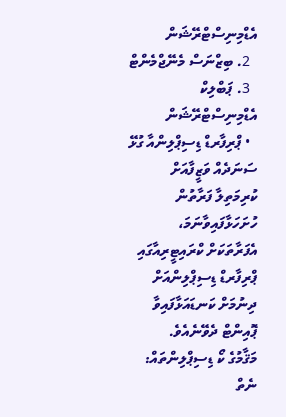އެޑްމިނިސްޓްރޭޝަން
  2. ބިޒްނަސް މެނޭޖްމެންޓް
  3. ޕަބްލިކް އެޑްމިނިސްޓްރޭޝަން
  • ޕްރިފާރޑް ޑިސިޕްލިންއާ ގުޅޭ ސަނަދެއް ވަޒީފާއަށް ކުރިމަތިލާ ފަރާތުން ހުށަހަޅާފައިވާނަމަ، އެފަރާތަކަށް ކްރައިޓީރިއާގައި ޕްރިފާރޑް ޑިސިޕްލިންއަށް ދިނުމަށް ކަނޑައަޅާފައިވާ ޕޮއިންޓް ދެވޭނެއެވެ.
މަޤާމުގެ ކޯ ޑިސިޕްލިންތައް:
ނެތް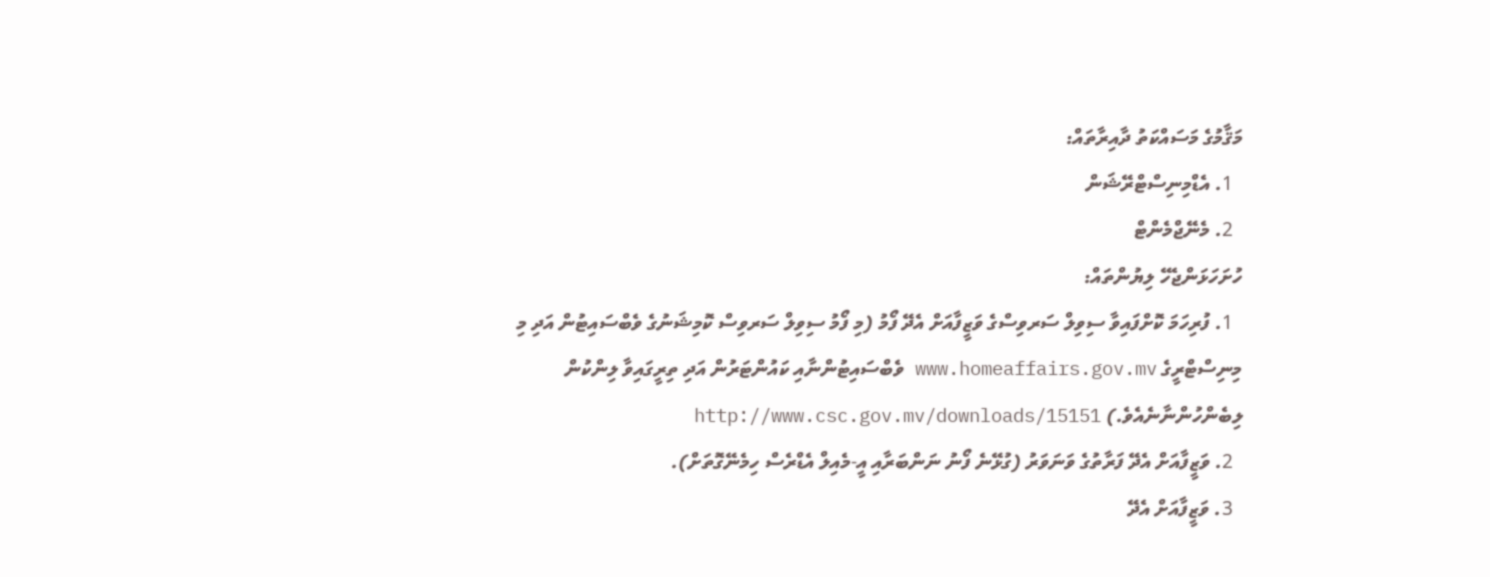މަޤާމުގެ މަސައްކަތު ދާއިރާތައް:
  1. އެޑްމިނިސްޓްރޭޝަން
  2. މެނޭޖްމެންޓް
ހުށަހަޅަންޖެހޭ ލިޔުންތައް:
  1. ފުރިހަމަ ކޮށްފައިވާ ސިވިލް ސަރވިސްގެ ވަޒީފާއަށް އެދޭ ފޯމު (މި ފޯމު ސިވިލް ސަރވިސް ކޮމިޝަނުގެ ވެބްސައިޓުން އަދި މި މިނިސްޓްރީގެ www.homeaffairs.gov.mv ވެބްސައިޓުންނާއި ކައުންޓަރުން އަދި ތިރީގައިވާ ލިންކުން ލިބެންހުންނާނެއެވެ.) http://www.csc.gov.mv/downloads/15151
  2. ވަޒީފާއަށް އެދޭ ފަރާތުގެ ވަނަވަރު (ގުޅޭނެ ފޯނު ނަންބަރާއި އީ-މެއިލް އެޑްރެސް ހިމެނޭގޮތަށް).
  3. ވަޒީފާއަށް އެދޭ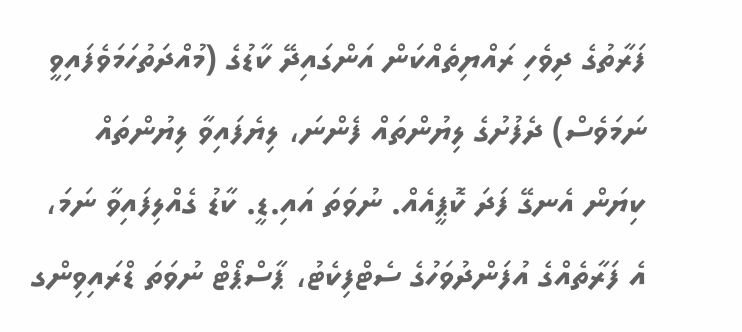ފަރާތުގެ ދިވެހި ރައްޔިތެއްކަން އަންގައިދޭ ކާޑުގެ (މުއްދަތުހަމަވެފައިވީ ނަމަވެސް) ދެފުށުގެ ލިޔުންތައް ފެންނަ، ލިޔެފައިވާ ލިޔުންތައް ކިޔަން އެނގޭ ފަދަ ކޮޕީއެއް. ނުވަތަ އައި.ޑީ. ކާޑު ގެއްލިފައިވާ ނަމަ، އެ ފަރާތެއްގެ އުފަންދުވަހުގެ ސެޓްފިކެޓު، ޕާސްޕޯޓް ނުވަތަ ޑްރައިވިންގ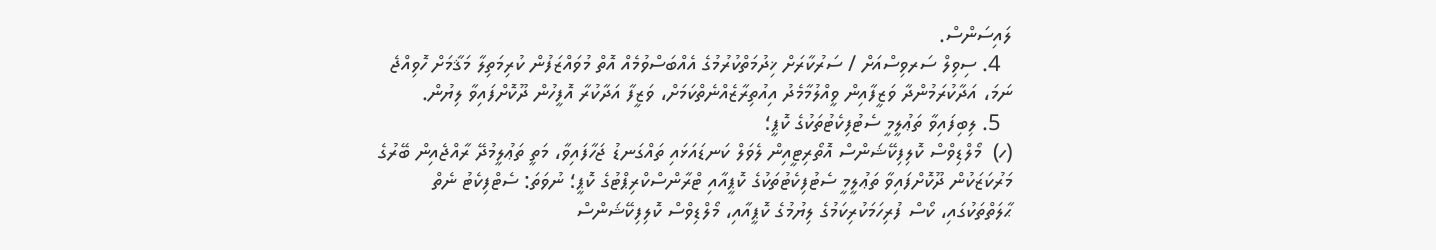ލައިސަންސް.
  4. ސިވިލް ސަރވިސްއަށް / ސަރުކާރަށް ޚިދުމަތްކުރުމުގެ އެއްބަސްވުމެއް އޮތް މުވައްޒަފުން ކުރިމަތިލާ މަޤާމަށް ހޮވިއްޖެ ނަމަ، އަދާކުރަމުންދާ ވަޒީފާއިން ވީއްލުމާމެދު އިއުތިރާޒެއްނެތްކަމަށް، ވަޒީފާ އަދާކުރާ އޮފީހުން ދޫކޮށްފައިވާ ލިޔުން.
  5. ލިބިފައިވާ ތަޢުލީމީ ސެޓުފިކެޓުތަކުގެ ކޮޕީ؛
(ހ)  މޯލްޑިވްސް ކޮލިފިކޭޝަންސް އޮތޯރިޓީއިން ލެވަލް ކަނޑައަޅައި ތައްގަނޑު ޖަހާފައިވާ، މަތީ ތަޢުލީމުދޭ ރާއްޖެއިން ބޭރުގެ މަރުކަޒަކުން ދޫކޮށްފައިވާ ތަޢުލީމީ ސެޓުފިކެޓުތަކުގެ ކޮޕީއާއި ޓްރާންސްކްރިޕްޓުގެ ކޮޕީ؛ ނުވަތަ: ސެޓްފިކެޓު ނެތް ޙާލަތްތަކުގައި، ކޯސް ފުރިހަމަކުރިކަމުގެ ލިޔުމުގެ ކޮޕީއާއި، މޯލްޑިވްސް ކޮލިފިކޭޝަންސް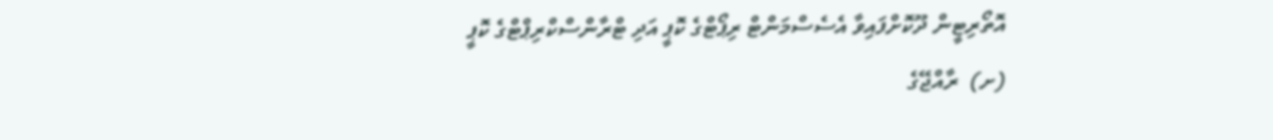އޮތޯރިޓީން ދޫކޮށްފައިވާ އެސެސްމަންޓް ރިޕޯޓްގެ ކޮޕީ އަދި ޓްރާންސްކްރިޕްޓްގެ ކޮޕީ
(ށ)  ރާއްޖޭގެ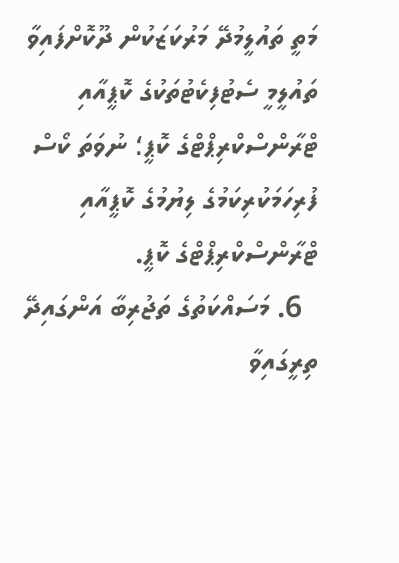މަތީ ތައުލީމުދޭ މަރުކަޒަކުން ދޫކޮށްފައިވާ ތައުލީމީ ސެޓުފިކެޓުތަކުގެ ކޮޕީއާއި ޓްރާންސްކްރިޕްޓްގެ ކޮޕީ؛ ނުވަތަ ކޯސް ފުރިހަމަކުރިކަމުގެ ލިޔުމުގެ ކޮޕީއާއި ޓްރާންސްކްރިޕްޓްގެ ކޮޕީ.
  6. މަސައްކަތުގެ ތަޖުރިބާ އަންގައިދޭ ތިރީގައިވާ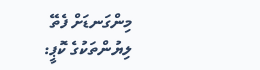މިންގަނޑަށް ފެތޭ ލިޔުންތަކުގެ ކޮޕީ: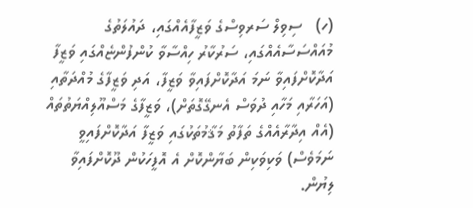(ހ)   ސިވިލް ސަރވިސްގެ ވަޒީފާއެއްގައި، ދައުލަތުގެ މުއައްސަސާއެއްގައި، ސަރުކާރު ހިއްސާވާ ކުންފުންޏެއްގައި ވަޒީފާ އަދާކޮށްފައިވާ ނަމަ އަދާކޮށްފައިވާ ވަޒީފާ، އަދި ވަޒީފާގެ މުއްދަތާއި (އަހަރާއި މަހާއި ދުވަސް އެނގޭގޮތަށް)، ވަޒީފާގެ މަސްއޫލިއްޔަތުތައް (އެއް އިދާރާއެއްގެ ތަފާތު މަޤާމުތަކުގައި ވަޒީފާ އަދާކޮށްފައިވީ ނަމަވެސް) ވަކިވަކިން ބަޔާންކޮށް އެ އޮފީހަކުން ދޫކޮށްފައިވާ ލިޔުން.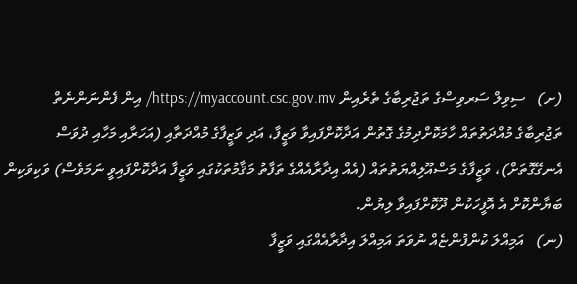(ށ)   ސިވިލް ސަރވިސްގެ ތަޖުރިބާގެ ތެރެއިން https://myaccount.csc.gov.mv/ އިން ފެންނަންނެތް ތަޖުރިބާގެ މުއްދަތުތައް ހާމަކޮށްދިމުގެ ގޮތުން އަދާކޮށްފައިވާ ވަޒީފާ، އަދި ވަޒީފާގެ މުއްދަތާއި (އަހަރާއި މަހާއި ދުވަސް އެނގޭގޮތަށް)، ވަޒީފާގެ މަސްއޫލިއްޔަތުތައް (އެއް އިދާރާއެއްގެ ތަފާތު މަޤާމުތަކުގައި ވަޒީފާ އަދާކޮށްފައިވީ ނަމަވެސް) ވަކިވަކިން ބަޔާންކޮށް އެ އޮފީހަކުން ދޫކޮށްފައިވާ ލިޔުން.
(ނ)   އަމިއްލަ ކުންފުންޏެއް ނުވަތަ އަމިއްލަ އިދާރާއެއްގައި ވަޒީފާ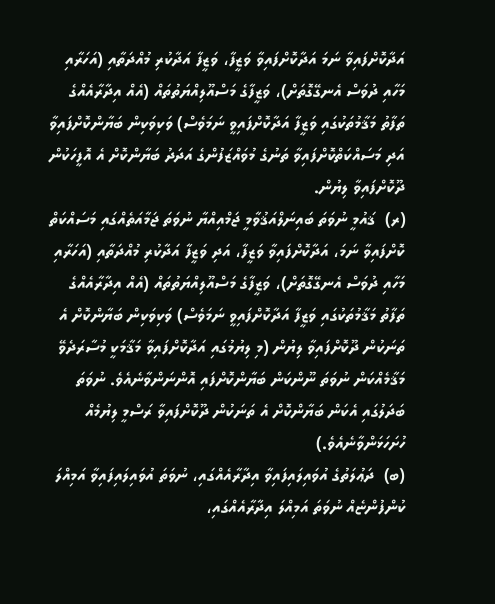އަދާކޮށްފައިވާ ނަމަ އަދާކޮށްފައިވާ ވަޒީފާ، ވަޒީފާ އަދާކުރި މުއްދަތާއި (އަހަރާއި މަހާއި ދުވަސް އެނގޭގޮތަށް)، ވަޒީފާގެ މަސްއޫލިއްޔަތުތައް (އެއް އިދާރާއެއްގެ ތަފާތު މަޤާމުތަކުގައި ވަޒީފާ އަދާކޮށްފައިވީ ނަމަވެސް) ވަކިވަކިން ބަޔާންކޮށްފައިވާ އަދި މަސައްކަތްކޮށްފައިވާ ތަނުގެ މުވައްޒަފުންގެ އަދަދު ބަޔާންކޮށް އެ އޮފީހަކުން ދޫކޮށްފައިވާ ލިޔުން.
(ރ)  ޤައުމީ ނުވަތަ ބައިނަލްއަޤުވާމީ ޖަމްއިއްޔާ ނުވަތަ ޖަމާއަތެއްގައި މަސައްކަތް ކޮށްފައިވާ ނަމަ، އަދާކޮށްފައިވާ ވަޒީފާ، އަދި ވަޒީފާ އަދާކުރި މުއްދަތާއި (އަހަރާއި މަހާއި ދުވަސް އެނގޭގޮތަށް)، ވަޒީފާގެ މަސްއޫލިއްޔަތުތައް (އެއް އިދާރާއެއްގެ ތަފާތު މަޤާމުތަކުގައި ވަޒީފާ އަދާކޮށްފައިވީ ނަމަވެސް) ވަކިވަކިން ބަޔާންކޮށް އެ ތަނަކުން ދޫކޮށްފައިވާ ލިޔުން (މި ލިޔުމުގައި އަދާކޮށްފައިވާ މަޤާމަކީ މުސާރަދެވޭ މަޤާމެއްކަން ނުވަތަ ނޫންކަން ބަޔާންކޮށްފައި އޮންނަންވާނެއެވެ. ނުވަތަ ބަދަލުގައި އެކަން ބަޔާންކޮށް އެ ތަނަކުން ދޫކޮށްފައިވާ ރަސްމީ ލިޔުމެއް ހުށަހަޅަންވާނެއެވެ.)
(ބ)  ދަޢުލަތުގެ އުވައިލައިފައިވާ އިދާރާއެއްގައި، ނުވަތަ އުވައިލައިފައިވާ އަމިއްލަ ކުންފުންޏެއް ނުވަތަ އަމިއްލަ އިދާރާއެއްގައި،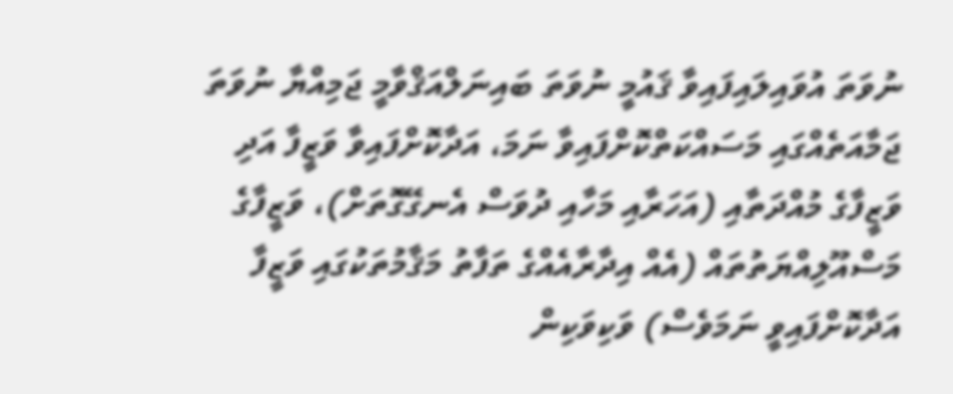ނުވަތަ އުވައިލައިފައިވާ ޤައުމީ ނުވަތަ ބައިނަލްއަޤްވާމީ ޖަމިއްޔާ ނުވަތަ ޖަމާއަތެއްގައި މަސައްކަތްކޮށްފައިވާ ނަމަ، އަދާކޮށްފައިވާ ވަޒީފާ އަދި ވަޒީފާގެ މުއްދަތާއި (އަހަރާއި މަހާއި ދުވަސް އެނގޭގޮތަށް)، ވަޒީފާގެ މަސްއޫލިއްޔަތުތައް (އެއް އިދާރާއެއްގެ ތަފާތު މަޤާމުތަކުގައި ވަޒީފާ އަދާކޮށްފައިވީ ނަމަވެސް) ވަކިވަކިން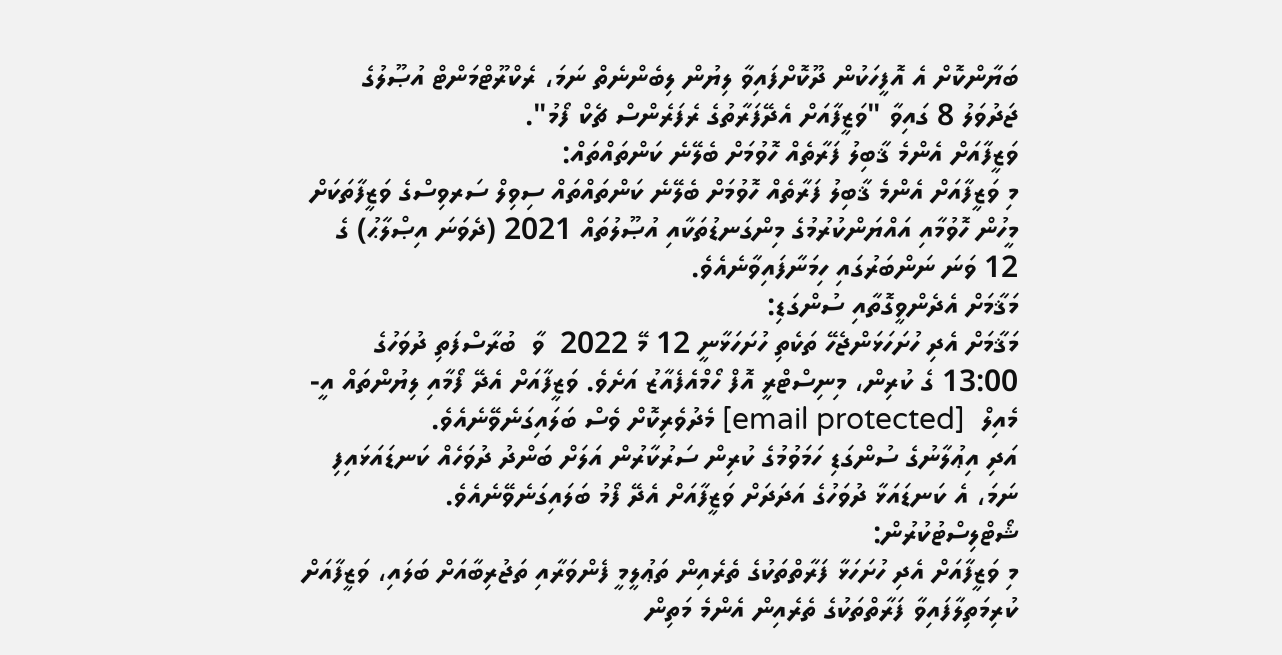ބަޔާންކޮށް އެ އޮފީހަކުން ދޫކޮށްފައިވާ ލިޔުން ލިބެންނެތް ނަމަ، ރެކްރޫޓްމަންޓް އުޞޫލުގެ ޖަދުވަލު 8 ގައިވާ "ވަޒީފާއަށް އެދޭފަރާތުގެ ރެފަރެންސް ޗެކް ފޯމު".
ވަޒީފާއަށް އެންމެ ޤާބިލު ފަރާތެއް ހޮވުމަށް ބެލޭނެ ކަންތައްތައް:
މި ވަޒީފާއަށް އެންމެ ޤާބިލު ފަރާތެއް ހޮވުމަށް ބެލޭނެ ކަންތައްތައް ސިވިލް ސަރވިސްގެ ވަޒީފާތަކަށް މީހުން ހޮވުމާއި އައްޔަންކުރުމުގެ މިންގަނޑުތަކާއި އުޞޫލުތައް 2021 (ދެވަނަ އިޞްލާޙު) ގެ 12 ވަނަ ނަންބަރުގައި ހިމަނާފައިވާނެއެވެ.
މަޤާމަށް އެދެންވީގޮތާއި ސުންގަޑި:
މަޤާމަށް އެދި ހުށަހަޅަންޖެހޭ ތަކެތި ހުށަހަޅާނީ 12 މޭ 2022  ވާ  ބުރާސްފަތި ދުވަހުގެ 13:00 ގެ ކުރިން، މިނިސްޓްރީ އޮފް ހޯމްއެފެއާޒު އަށެވެ. ވަޒީފާއަށް އެދޭ ފޯމާއި ލިޔުންތައް އީ-މެއިލް  [email protected] މެދުވެރިކޮށް ވެސް ބަލައިގަނެވޭނެއެވެ.
އަދި އިޢުލާނުގެ ސުންގަޑި ހަމަވުމުގެ ކުރިން ސަރުކާރުން އަލަށް ބަންދު ދުވަހެއް ކަނޑައަޅައިފި ނަމަ، އެ ކަނޑައަޅާ ދުވަހުގެ އަދަދަށް ވަޒީފާއަށް އެދޭ ފޯމު ބަލައިގަނެވޭނެއެވެ.
ޝޯޓްލިސްޓުކުރުން:
މި ވަޒީފާއަށް އެދި ހުށަހަޅާ ފަރާތްތަކުގެ ތެރެއިން ތަޢުލީމީ ފެންވަރާއި ތަޖުރިބާއަށް ބަލައި، ވަޒީފާއަށް ކުރިމަތިލާފައިވާ ފަރާތްތަކުގެ ތެރެއިން އެންމެ މަތިން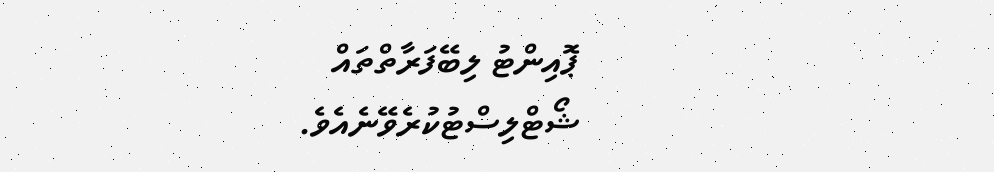ޕޮއިންޓު ލިބޭފަރާތްތައް ޝޯޓްލިސްޓުކުރެވޭނެއެވެ.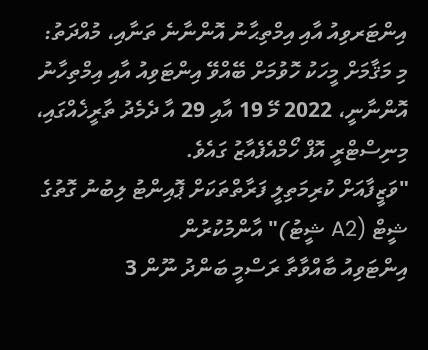އިންޓަރވިއު އާއި އިމްތިޙާނު އޮންނާނެ ތަނާއި، މުއްދަތު:
މި މަޤާމަށް މީހަކު ހޮވުމަށް ބޭއްވޭ އިންޓަވިއު އާއި އިމްތިހާނު އޮންނާނީ، 2022 މޭ 19 އާއި 29 އާ ދެމެދު ތާރީޚެއްގައި، މިނިސްޓްރީ އޮފް ހޯމްއެފެއާޒު ގައެވެ.
"ވަޒީފާއަށް ކުރިމަތިލީ ފަރާތްތަކަށް ޕޮއިންޓު ލިބުނު ގޮތުގެ ޝީޓް (A2 ޝީޓު)" އާންމުކުރުން
އިންޓަވިއު ބާއްވާތާ ރަސްމީ ބަންދު ނޫން 3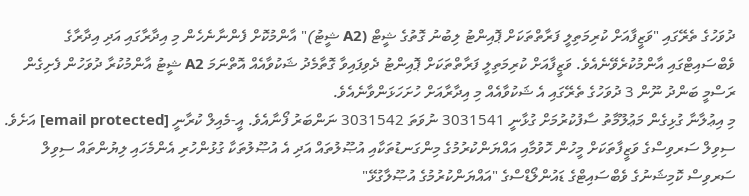ދުވަހުގެ ތެރޭގައި "ވަޒީފާއަށް ކުރިމަތިލީ ފަރާތްތަކަށް ޕޮއިންޓު ލިބުނު ގޮތުގެ ޝީޓް (A2 ޝީޓު)" އާންމުކޮށް ފެންނާނެހެން މި އިދާރާގައި އަދި އިދާރާގެ ވެބްސައިޓްގައި އާންމުކުރެވޭނެއެވެ. ވަޒީފާއަށް ކުރިމަތިލީ ފަރާތްތަކަށް ޕޮއިންޓު ދެވިފައިވާ ގޮތާމެދު ޝަކުވާއެއް އޮތްނަމަ A2 ޝީޓު އާންމުކުރާ ދުވަހުން ފެށިގެން ރަސްމީ ބަންދު ނޫން 3 ދުވަހުގެ ތެރޭގައި އެ ޝަކުވާއެއް މި އިދާރާއަށް ހުށަހަޅަންވާނެއެވެ.
މި އިޢުލާނާ ގުޅިގެން މަޢުލޫމާތު ސާފުކުރުމަށް ގުޅާނީ 3031541 ނުވަތަ 3031542 ނަންބަރު ފޯނާއެވެ. އީ-މެއިލް ކުރާނީ [email protected] އަށެވެ.
ސިވިލް ސަރވިސްގެ ވަޒީފާތަކަށް މީހުން ހޮވުމާއި އައްޔަންކުރުމުގެ މިންގަނޑުތަކާއި އުޞޫލުތައް އަދި އެ އުޞޫލުތަކާ ގުޅުންހުރި އެންމެހައި ލިޔުންތައް ސިވިލް ސަރވިސް ކޮމިޝަނުގެ ވެބްސައިޓްގެ ޑައުންލޯޑްސްގެ "އައްޔަންކުރުމުގެ އުޞޫލާގުޅޭ"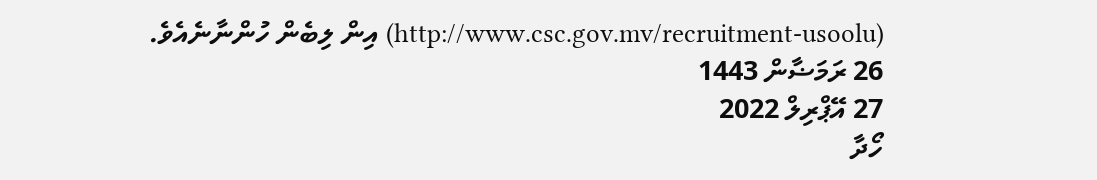(http://www.csc.gov.mv/recruitment-usoolu) އިން ލިބެން ހުންނާނެއެވެ.
26 ރަމަޟާން 1443
27 އޭޕްރިލް 2022
ހޯދާ